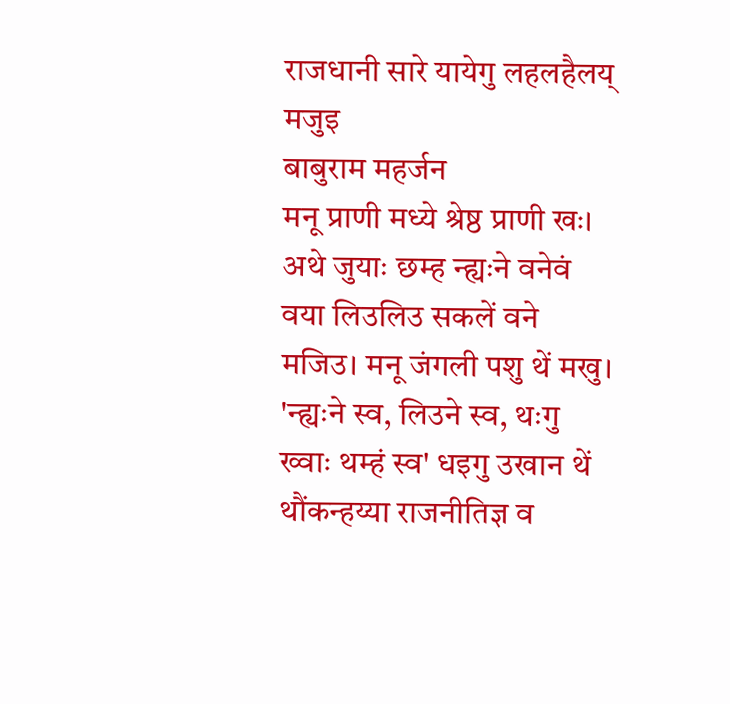राजधानी सारे यायेगु लहलहैलय् मजुइ
बाबुराम महर्जन
मनू प्राणी मध्ये श्रेष्ठ प्राणी खः। अथे जुयाः छम्ह न्ह्यःने वनेवं वया लिउलिउ सकलें वने मजिउ। मनू जंगली पशु थें मखु। 'न्ह्यःने स्व, लिउने स्व, थःगु ख्वाः थम्हं स्व' धइगु उखान थें थौंकन्हय्या राजनीतिज्ञ व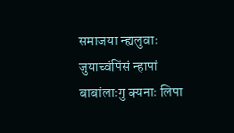समाजया न्ह्यलुवाः जुयाच्वंपिंसं न्हापां बाबांलाःगु क्यनाः लिपा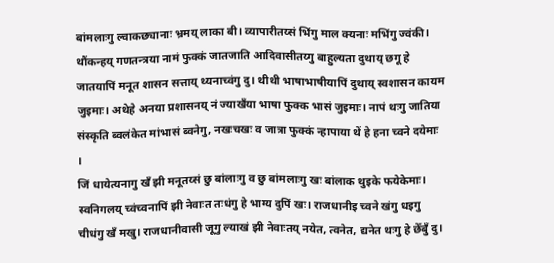बांमलाःगु ल्वाकछ्यानाः भ्रमय् लाका बी। व्यापारीतय्सं भिंगु माल क्यनाः मभिंगु ज्वंकी। थौंकन्हय् गणतन्त्रया नामं फुक्कं जातजाति आदिवासीतय्गु बाहुल्यता दुथाय् छगू हे जातयापिं मनूत शासन सत्ताय् थ्यनाच्वंगु दु। थीथी भाषाभाषीयापिं दुथाय् स्वशासन कायम जुइमाः। अथेहे अनया प्रशासनय् नं ज्याखँया भाषा फुक्क भासं जुइमाः। नापं थःगु जातिया संस्कृति ब्वलंकेत मांभासं ब्वनेगु, नखःचखः व जात्रा फुक्कं न्हापाया थें हे हना च्वने दयेमाः ।
जिं धायेत्यनागु खँ झी मनूतय्सं छु बांलाःगु व छु बांमलाःगु खः बांलाक थुइके फयेकेमाः। स्वनिगलय् च्वंच्वनापिं झी नेवाःत तःधंगु हे भाग्य दुपिं खः। राजधानीइ च्वने खंगु धइगु चीधंगु खँ मखु। राजधानीवासी जूगु ल्याखं झी नेवाःतय् नयेत, त्वनेत, द्यनेत थःगु हे छेँबुँ दु।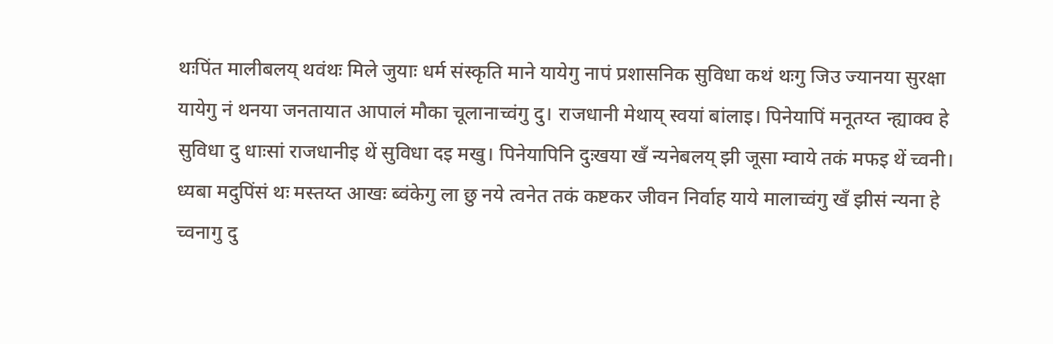थःपिंत मालीबलय् थवंथः मिले जुयाः धर्म संस्कृति माने यायेगु नापं प्रशासनिक सुविधा कथं थःगु जिउ ज्यानया सुरक्षा यायेगु नं थनया जनतायात आपालं मौका चूलानाच्वंगु दु। राजधानी मेथाय् स्वयां बांलाइ। पिनेयापिं मनूतय्त न्ह्याक्व हे सुविधा दु धाःसां राजधानीइ थें सुविधा दइ मखु। पिनेयापिनि दुःखया खँ न्यनेबलय् झी जूसा म्वाये तकं मफइ थें च्वनी। ध्यबा मदुपिंसं थः मस्तय्त आखः ब्वंकेगु ला छु नये त्वनेत तकं कष्टकर जीवन निर्वाह याये मालाच्वंगु खँ झीसं न्यना हे च्वनागु दु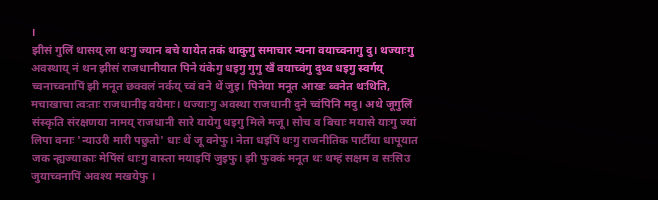।
झीसं गुलिं थासय् ला थःगु ज्यान बचे यायेत तकं थाकुगु समाचार न्यना वयाच्वनागु दु। थज्याःगु अवस्थाय् नं थन झीसं राजधानीयात पिने यंकेगु धइगु गुगु खँ वयाच्वंगु दुथ्व धइगु स्वर्गय् च्वनाच्वनापिं झी मनूत छक्वलं नर्कय् च्वं वने थें जुइ। पिनेया मनूत आखः ब्वनेत थःथिति, मचाखाचा त्वःताः राजधानीइ वयेमाः। थज्याःगु अवस्था राजधानी दुने च्वंपिनि मदु। अथे जूगुलिं संस्कृति संरक्षणया नामय् राजधानी सारे यायेगु धइगु मिले मजू। सोच व बिचाः मयासे याःगु ज्यां लिपा वनाः 'न्याउरी मारी पछुतो' धाः थें जू वनेफु। नेता धइपिं थःगु राजनीतिक पार्टीया धापूयात जक न्ह्यज्याकाः मेपिंसं धाःगु वास्ता मयाइपिं जुइफु। झी फुक्कं मनूत थः थम्हं सक्षम व सःसिउ जुयाच्वनापिं अवश्य मखयेफु ।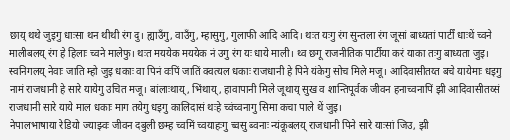छाय् थथे जुइगु धाःसा थन थीथी रंग दु। ह्याउँगु, वाउँगु, म्हासुगु, गुलाफी आदि आदि। थःत यःगु रंग सुन्तला रंग जूसां बाध्यतां पार्टीं धाःथें च्वने मालीबलय् रंग हे हिलाः च्वने मालेफु। थःत मययेक मययेक नं उगु रंग यः धाये माली। थ्व छगू राजनीतिक पार्टीया करं याका तःगु बाध्यता जुइ। स्वनिगलय् नेवाः जाति म्हो जुइ धकाः वा पिनं वःपिं जातिं क्वत्यल धकाः राजधानी हे पिने यंकेगु सोच मिले मजू। आदिवासीतय्त बचे यायेमाः धइगु नामं राजधानी हे सारे यायेगु उचित मजू। बांलाःथाय्, भिंथाय्, हावापानी मिले जूथाय् सुख व शान्तिपूर्वक जीवन हनाच्वनापिं झी आदिवासीतय्सं राजधानी सारे याये माल धकाः माग तयेगु धइगु कालिदासं थःहे च्वंच्वनागु सिमा कचा पाले थें जुइ।
नेपालभाषाया रेडियो ज्याझ्वः जीवन दबुली छम्ह च्वमिं च्वयाहःगु च्वसु ब्वनाः न्यंकूबलय् राजधानी पिने सारे याःसां जिउ, झी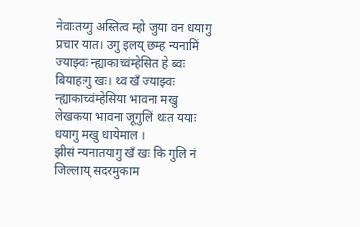नेवाःतय्गु अस्तित्व म्हो जुया वन धयागु प्रचार यात। उगु इलय् छम्ह न्यनामिं ज्याझ्वः न्ह्याकाच्वंम्हेसित हे ब्वः बियाहःगु खः। थ्व खँ ज्याझ्वः न्ह्याकाच्वंम्हेसिया भावना मखु लेखकया भावना जूगुलिं थःत ययाः धयागु मखु धायेमाल ।
झीसं न्यनातयागु खँ खः कि गुलि नं जिल्लाय् सदरमुकाम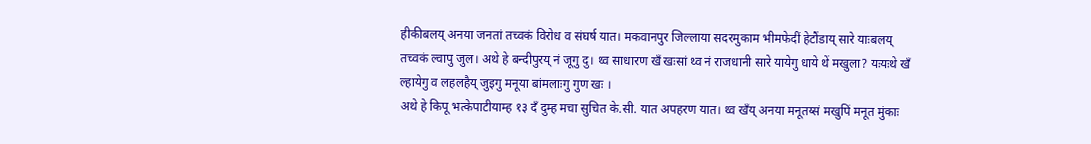हीकीबलय् अनया जनतां तच्वकं विरोध व संघर्ष यात। मकवानपुर जिल्लाया सदरमुकाम भीमफेदीं हेटौंडाय् सारे याःबलय् तच्वकं ल्वापु जुल। अथे हे बन्दीपुरय् नं जूगु दु। थ्व साधारण खँ खःसां थ्व नं राजधानी सारे यायेगु धाये थें मखुला? यःयःथे खँ ल्हायेगु व लहलहैय् जुइगु मनूया बांमलाःगु गुण खः ।
अथे हे किपू भत्केपाटीयाम्ह १३ दँ दुम्ह मचा सुचित के.सी. यात अपहरण यात। थ्व खँय् अनया मनूतय्सं मखुपिं मनूत मुंकाः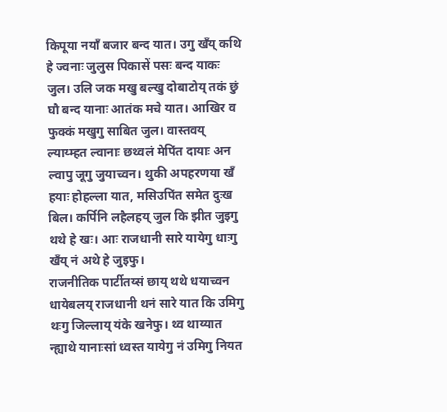किपूया नयाँ बजार बन्द यात। उगु खँय् कथि हे ज्वनाः जुलुस पिकासें पसः बन्द याकः जुल। उलि जक मखु बल्खु दोबाटोय् तकं छुं घौ बन्द यानाः आतंक मचे यात। आखिर व फुक्कं मखुगु साबित जुल। वास्तवय् ल्याय्म्हत ल्वानाः छथ्वलं मेपिंत दायाः अन ल्वापु जूगु जुयाच्वन। थुकी अपहरणया खँ हयाः होहल्ला यात, मसिउपिंत समेत दुःख बिल। कर्पिनि लहैलहय् जुल कि झीत जुइगु थथे हे खः। आः राजधानी सारे यायेगु धाःगु खँय् नं अथे हे जुइफु।
राजनीतिक पार्टीतय्सं छाय् थथे धयाच्वन धायेबलय् राजधानी थनं सारे यात कि उमिगु थःगु जिल्लाय् यंके खनेफु। थ्व थाय्यात न्ह्याथे यानाःसां ध्वस्त यायेगु नं उमिगु नियत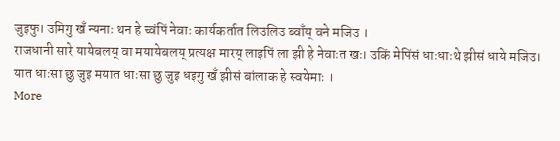जुइफु। उमिगु खँ न्यनाः थन हे च्वंपिं नेवाः कार्यकर्तात लिउलिउ ब्वाँय् वने मजिउ ।
राजधानी सारे यायेबलय् वा मयायेबलय् प्रत्यक्ष मारय् लाइपिं ला झी हे नेवाःत खः। उकिं मेपिंसं धाःधाःथे झीसं धाये मजिउ। यात धाःसा छु जुइ मयात धाःसा छु जुइ धइगु खँ झीसं बांलाक हे स्वयेमाः ।
More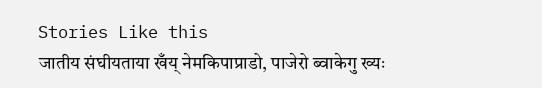Stories Like this
जातीय संघीयताया खँय् नेमकिपाप्राडो, पाजेरो ब्वाकेगु ख्यः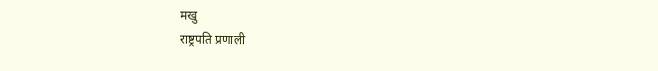मखु
राष्ट्रपति प्रणाली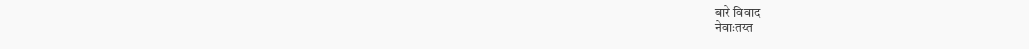बारे विवाद
नेवाःतय्त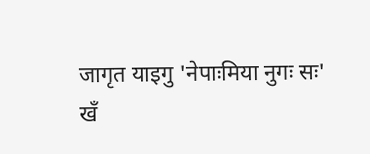जागृत याइगु 'नेपाःमिया नुगः सः'
खँ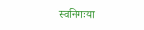स्वनिगःया